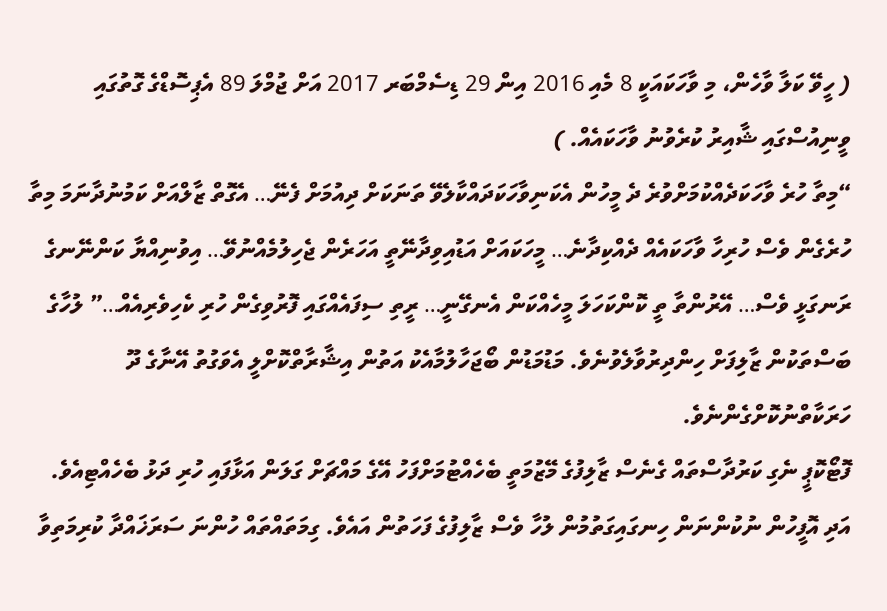( ހީވޭ ކަލާ ވާހެން، މި ވާހަކައަކީ 8 މެއި 2016 އިން 29 ޑިސެމްބަރ 2017 އަށް ޖުމްލަ 89 އެޕިސޮޑްގެ ގޮތުގައި ވީނިއުސްގައި ޝާއިރު ކުރެވުނު ވާހަކައެއް. )
“މިތާ ހުރެ ވާހަކަދެއްކުމަށްވުރެ ދެ މީހުން އެކަނިވާހަކަދައްކާލެވޭ ތަނަކަށް ދިއުމަށް ފެނޭ… އެގޮތް ޒާލްއަށް ކަމުނުދާނަމަ މިތާ ހުރެގެން ވެސް ހުރިހާ ވާހަކައެއް ދެއްކިދާނެ… މީހަކައަށް އަޑުއިވިދާނޭތީ އަހަރެން ޖެހިލުމެއްނުވޭ… އިވުނިއްޔާ ކަންނޭނގެ ރަނގަޅީ ވެސް… އޭރުންތާ ތީ ކޮންކަހަލަ މީހެއްކަން އެނގޭނީ… ރީތި ސިފައެއްގައި ފޮރުވިގެން ހުރި ކެހިވެރިއެއް…” ލުހާގެ ބަސްތަކުން ޒާލިފަށް ހިންދިރުވާލެވުނެވެ. މަޑުމަޑުން ބޯޖަހާލުމާއެކު އަތުން އިޝާރާތްކޮށްލީ އެވަގުތު އޭނާގެ ދޫ ހަރަކާތްނުކޮށްގެންނެވެ.
ފޮޓޯކޮޕީ ނެގި ކަރުދާސްތައް ގެނެސް ޒާލިފުގެ މޭޒުމަތީ ބެހެއްޓުމަށްފަހު އޭގެ މައްޗަށް ގަލަން އަޅާފައި ހުރި ދަޅު ބެހެއްޓިއެވެ. އަދި އޮފީހުން ނުކުންނަން ހިނގައިގަތުމުން ލުހާ ވެސް ޒާލިފުގެ ފަހަތުން އައެވެ. ގިމަތައްތައް ހުންނަ ސަރަޚައްދާ ކުރިމަތިވާ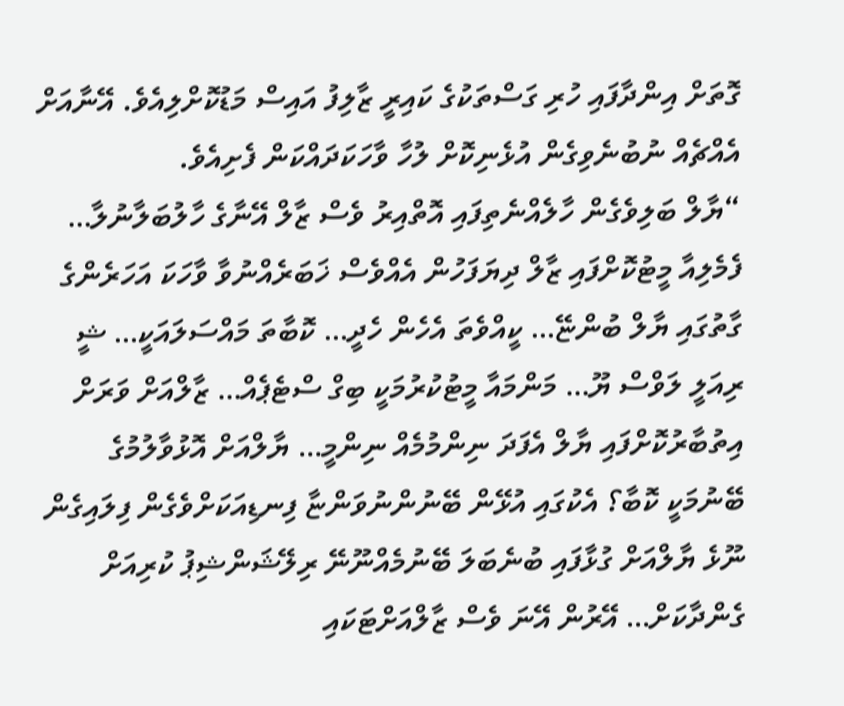ގޮތަށް އިންދާފައި ހުރި ގަސްތަކުގެ ކައިރީ ޒާލިފު އައިސް މަޑުކޮށްލިއެވެ. އޭނާއަށް އެއްޗެއް ނުބުނެވިގެން އުޅެނިކޮށް ލުހާ ވާހަކަދައްކަން ފެށިއެވެ.
“ޔާލް ބަލިވެގެން ހާލެއްނެތިފައި އޮތްއިރު ވެސް ޒާލް އޭނާގެ ހާލުބަލާނުލާ… ފެމެލިއާ މީޓުކޮށްފައި ޒާލް ދިޔަފަހުން އެއްވެސް ޚަބަރެއްނުވާ ވާހަކަ އަހަރެންގެ ގާތުގައި ޔާލް ބުންޏޭ… ކީއްވެތަ އެހެން ހެދީ… ކޮބާތަ މައްސަލައަކީ… ޝީ ރިއަލީ ލަވްސް ޔޫ… މަންމައާ މީޓުކުރުމަކީ ބިގް ސްޓެޕެއް… ޒާލްއަށް ވަރަށް އިތުބާރުކޮށްފައި ޔާލް އެފަދަ ނިންމުމެއް ނިންމީ… ޔާލްއަށް އޮޅުވާލުމުގެ ބޭނުމަކީ ކޮބާ؟ އެކުގައި އުޅޭން ބޭނުންނުވަންޏާ ފިނޑިއަކަށްވެގެން ފިލައިގެން ނޫޅެ ޔާލްއަށް ގުޅާފައި ބުނެބަލަ ބޭނުމެއްނޫނޭ ރިލޭޝަންޝިޕު ކުރިއަށް ގެންދާކަށް… އޭރުން އޭނަ ވެސް ޒާލްއަށްޓަކައި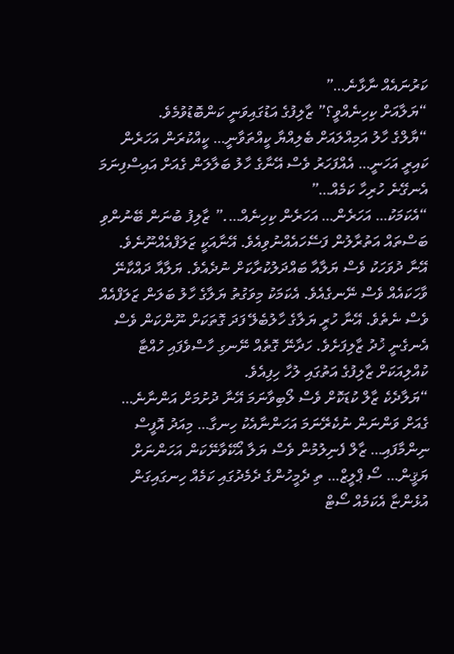ކަރުނައެއް ނާޅާނެ…”
“ޔަލާއަށް ކިހިނެއްވީ؟” ޒާލިފުގެ އަޑުގައިވަނީ ކަންބޮޑުވުމެވެ.
“ޔާލްގެ ހާލު އަމިއްލައަށް ބެލިއްޔާ ކީއްތަވާނީ… ކީއްކުރަން އަހަރެން ކައިރީ އަހަނީ… އެއްފަހަރު ވެސް އޭނާގެ ހާލު ބަލާލަން ގެއަށް އައިސްފިނަމަ އެނގޭނެ ހުރިހާ ކަމެއް…”
“އެކަމަކު… އަހަރެން… އަހަރެން ކިހިނެއް….” ޒާލިފު ބުނަން ބޭނުންވި ބަސްތައް އަތުރާލުން ފަސޭހައެއްނުވިއެވެ. އޭނާއަކީ ޒަލަފްއެއްނޫނެވެ. އޭނާ ދުވަހަކު ވެސް ޔަލާއާ ބައްދަލުކުރާކަށް ނުދެއެވެ. ޔަލާއާ ދައްކާނޭ ވާހަކައެއް ވެސް ނޭނގެއެވެ. އެކަމަކު މިވަގުތު ޔަލާގެ ހާލު ބަލަން ޒަލަފްއެއް ވެސް ނެތެވެ. އޭނާ ހުރީ ޔަލާގެ ހާލުބެލޭ ފަދަ ގޮތަކަށް ނޫންކަން ވެސް އެނގެނީ ޚުދު ޒާލިފަށެވެ. ހަދާނޭ ގޮތެއް ނޭނގި ހާސްވެފައި ހުއްޓާ ކުއްލިއަކަށް ޒާލިފުގެ އަތުގައި ލުހާ ހިފިއެވެ.
“ޔަލާދެކެ ޒާލް ކުޑަކޮށް ވެސް ލޯބިވާނަމަ އޭނާ ދުށުމަށް އަންނާނެ… ގެއަށް ވަންނަން ނުކެރޭނަމަ އަހަންނާއެކު ހިނގާ… މިއަދު އޮފީސް ނިންމާފައި… ޒާލް ފެނިލުމުން ވެސް ޔަލާ އޯކޭވާނޭކަން އަހަންނަށް ޔަޤީން… ސޯ ޕްލީޒް… ތި ދެމީހުންގެ ދެމެދުގައި ކަމެއް ހިނގައިގަން އުޅެންޏާ އެކަމެއް ސޯޓް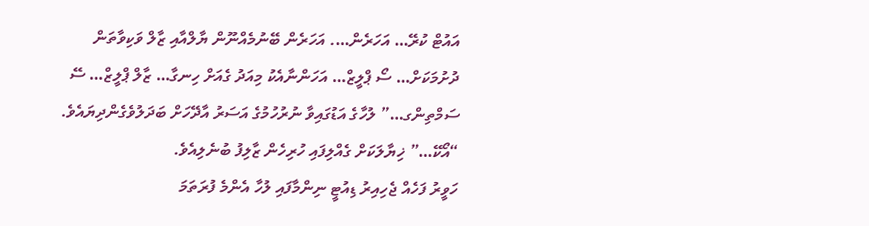އައުޓް ކުރޭ… އަހަރެން…. އަހަރެން ބޭނުމެއްނޫން ޔާލްއާއި ޒާލް ވަކިވާތަން ދުށުމަކަށް… ސޯ ޕްލީޒް… އަހަންނާއެކު މިއަދު ގެއަށް ހިނގާ… ޒާލް ޕްލީޒް… ސޭ ސަމްތިންގ…” ލުހާގެ އަޑުގައިވާ ނުރުހުމުގެ އަސަރު އާދޭހަށް ބަދަލުވެގެންދިޔައެވެ.
“އޯކޭ…” ޚިޔާލަކަށް ގެއްލިފައި ހުރިހެން ޒާލިފު ބުނެލިއެވެ.
ހަވީރު ފަހެއް ޖެހިއިރު ޑިއުޓީ ނިންމާފައި ލުހާ އެންމެ ފުރަތަމަ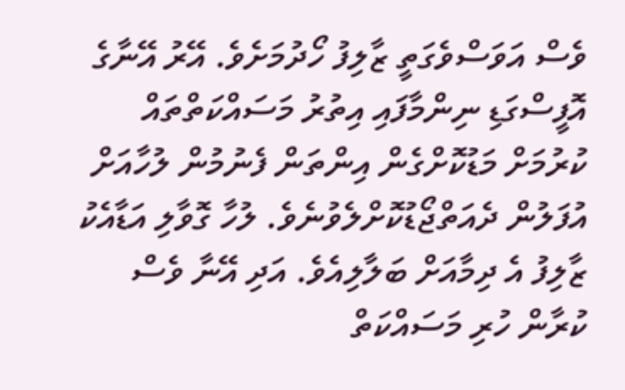ވެސް އަވަސްވެގަތީ ޒާލިފު ހޯދުމަށެވެ. އޭރު އޭނާގެ އޮފީސްގަޑި ނިންމާފައި އިތުރު މަސައްކަތްތައް ކުރުމަށް މަޑުކޮށްގެން އިންތަން ފެނުމުން ލުހާއަށް އުފަލުން ދެއަތްޖޯޑުކޮށްލެވުނެވެ. ލުހާ ގޮވާލި އަޑާއެކު ޒާލިފު އެ ދިމާއަށް ބަލާލިއެވެ. އަދި އޭނާ ވެސް ކުރާން ހުރި މަސައްކަތް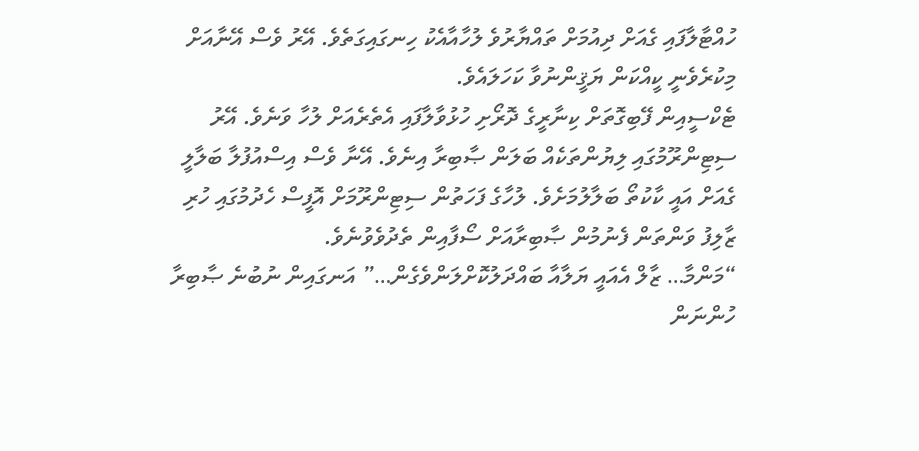ހުއްޓާލާފައި ގެއަށް ދިއުމަށް ތައްޔާރުވެ ލުހާއާއެކު ހިނގައިގަތެވެ. އޭރު ވެސް އޭނާއަށް މިކުރެވެނީ ކީއްކަން ޔަޤީންނުވާ ކަހަލައެވެ.
ޓެކްސީއިން ފޭބިގޮތަށް ކިނާރީގެ ދޮރޯށި ހުޅުވާލާފައި އެތެރެއަށް ލުހާ ވަނެވެ. އޭރު ސިޓިންރޫމުގައި ލިޔުންތަކެއް ބަލަން ޞާބިރާ އިނެވެ. އޭނާ ވެސް އިސްއުފުލާ ބަލާލީ ގެއަށް އައީ ކާކުތޯ ބަލާލުމަށެވެ. ލުހާގެ ފަހަތުން ސިޓިންރޫމަށް އޮފީސް ހެދުމުގައި ހުރި ޒާލިފު ވަންތަން ފެނުމުން ޞާބިރާއަށް ސޯފާއިން ތެދުވެވުނެވެ.
“މަންމާ… ޒާލް އެއައީ ޔަލާއާ ބައްދަލުކޮށްލަންވެގެން…” އަނގައިން ނުބުނެ ޞާބިރާ ހުންނަން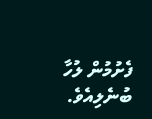ފެށުމުން ލުހާ ބުނެލިއެވެ.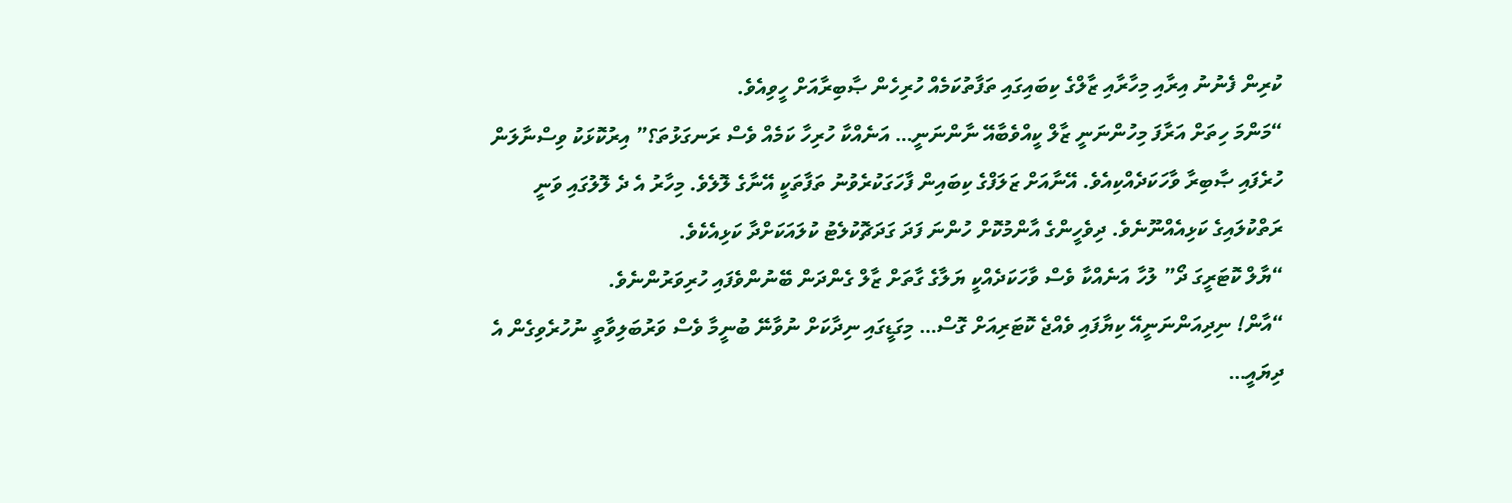ކުރިން ފެނުނު އިރާއި މިހާރާއި ޒާލްގެ ކިބައިގައި ތަފާތުކަމެއް ހުރިހެން ޞާބިރާއަށް ހީވިއެވެ.
“މަންމަ ހިތަށް އަރާފަ މިހުންނަނީ ޒާލް ކީއްވެބާއޭ ނާންނަނީ… އަނެއްކާ ހުރިހާ ކަމެއް ވެސް ރަނގަޅުތަ؟” އިރުކޮޅަކު ވިސްނާލަން ހުރެފައި ޞާބިރާ ވާހަކަދެއްކިއެވެ. އޭނާއަށް ޒަލަފްގެ ކިބައިން ފާހަގަކުރެވުނު ތަފާތަކީ އޭނާގެ ލޮލެވެ. މިހާރު އެ ދެ ލޮލުގައި ވަނީ ރަތްކުލައިގެ ކަޅިއެއްނޫނެވެ. ދިވެހީންގެ އާންމުކޮށް ހުންނަ ފަދަ ގަދަޗޮކުލެޓު ކުލައަކަށްދާ ކަޅިއެކެވެ.
“ޔާލް ކޮޓަރީގަ ދޯ” ލުހާ އަނެއްކާ ވެސް ވާހަކަދެއްކީ ޔަލާގެ ގާތަށް ޒާލް ގެންދަން ބޭނުންވެފައި ހުރިވަރުންނެވެ.
“އާން! ނިދިއަންނަނީއޭ ކިޔާފައި ވެއްޖެ ކޮޓަރިއަށް ގޮސް… މިގަޑީގައި ނިދާކަށް ނުވާނޭ ބުނީމާ ވެސް ވަރުބަލިވާތީ ނުހުރެވިގެން އެ ދިޔައީ…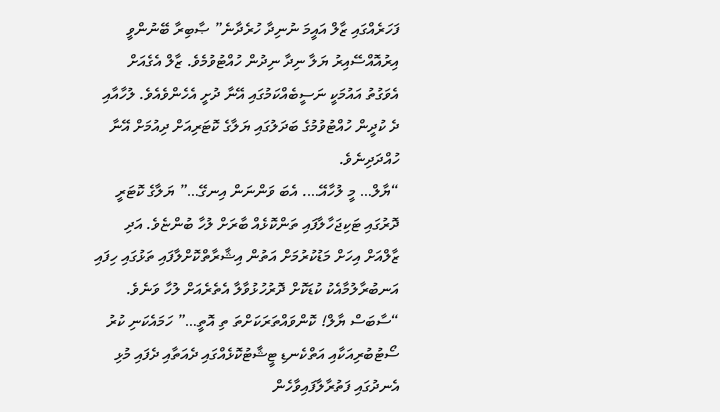ފަހަރެއްގައި ޒާލް އައީމަ ނުނިދާ ހުރެދާނެ” ޞާބިރާ ބޭނުންވީ އިރުއޮއްސޭއިރު ޔަލާ ނިދާ ނިދުން ހުއްޓުވުމެވެ. ޒާލް އެގެއަށް އެވަގުތު އައުމަކީ ނަސީބެއްކަމުގައި އޭނާ ދުށީ އެހެންވެއެވެ. ލުހާއާއި ދެ ކުދީން ހުއްޓުވުމުގެ ބަދަލުގައި ޔަލާގެ ކޮޓަރިއަށް ދިއުމަށް އޭނާ ހުއްދަދިނެވެ.
“ޔާލް… މީ ލުހާއޭ…. އެބަ ވަންނަން އިނގޭ…” ޔަލާގެ ކޮޓަރީ ދޮރުގައި ޓަކިޖަހާލާފައި ތަންކޮޅެއް ބާރަށް ލުހާ ބުންޏެވެ. އަދި ޒާލްއަށް އިހަށް މަޑުކުރުމަށް އަތުން އިޝާރާތްކޮށްލާފައި ތަޅުގައި ހިފައި އަނބުރާލުމާއެކު ކުޑަކޮށް ދޮރުހުޅުވާލާ އެތެރެއަށް ލުހާ ވަނެވެ.
“ސާބަސް ޔާލް! ކޮންވައްތަރަކަށްތަ ތި އޮތީ…” ހަމައެކަނި ކުރު ސޯޓުބުރިއަކާއި އަތްކެނޑި ޓީޝާޓުކޮޅެއްގައި ދެއަތާއި ދެފައި މުޅި އެނދުގައި ފަތުރާލާފައިވާހެން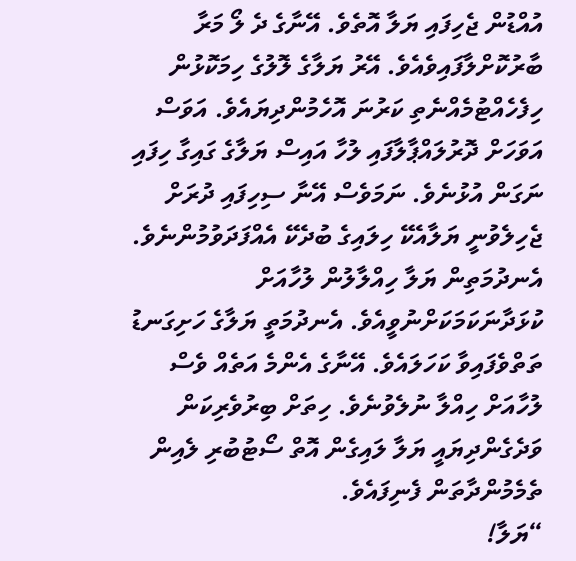އުއްޑުން ޖެހިފައި ޔަލާ އޮތެވެ. އޭނާގެ ދެ ލޯ މަރާ ބާރުކޮށްލާފައިވެއެވެ. އޭރު ޔަލާގެ ލޮލުގެ ހިމަކޮޅުން ހިފެހެއްޓުމެއްނެތި ކަރުނަ އޮހެމުންދިޔައެވެ. އަވަސް އަވަހަށް ދޮރުލައްޕާލާފައި ލުހާ އައިސް ޔަލާގެ ގައިގާ ހިފައި ނަގަން އުޅުނެވެ. ނަމަވެސް އޭނާ ސިހިފައި ދުރަށް ޖެހިލެވުނީ ޔަލާއެކޭ ހިލައިގެ ބުދެކޭ އެއްފަދަވުމުންނެވެ. އެނދުމަތިން ޔަލާ ހިއްލާލުން ލުހާއަށް ކުޅަދާނަކަމަކަށްނުވީއެވެ. އެނދުމަތީ ޔަލާގެ ހަށިގަނޑު ތަތްވެފައިވާ ކަހަލައެވެ. އޭނާގެ އެންމެ އަތެއް ވެސް ލުހާއަށް ހިއްލާ ނުލެވުނެވެ. ހިތަށް ބިރުވެރިކަން ވަދެގެންދިޔައީ ޔަލާ ލައިގެން އޮތް ސޯޓުބުރި ލެއިން ތެމެމުންދާތަން ފެނިފައެވެ.
“ޔަލާ!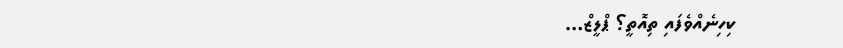ކިހިނެއްވެފައި ތިއޮތީ؟ ޕްލީޒް…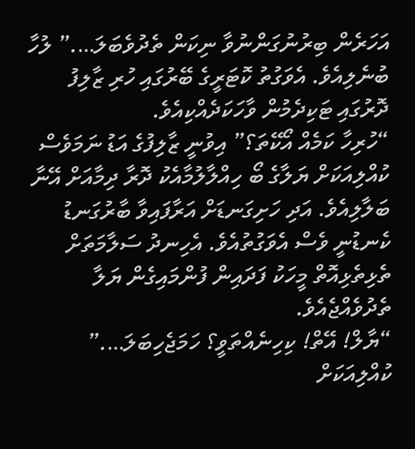އަހަރެން ބިރުނުގަންނުވާ ނިކަން ތެދުވެބަލަ….” ލުހާ ބުނެލިއެވެ. އެވަގުތު ކޮޓަރީގެ ބޭރުގައި ހުރި ޒާލިފު ދޮރުގައި ޓަކިދެމުން ވާހަކަދެއްކިއެވެ.
“ހުރިހާ ކަމެއް އޯކޭތަ؟” އިވުނީ ޒާލިފުގެ އަޑު ނަމަވެސް ކުއްލިއަކަށް ޔަލާގެ ބޯ ހިއްލާލުމާއެކު ދޮރާ ދިމާއަށް އޭނާ ބަލާލިއެވެ. އަދި ހަށިގަނޑަށް އަރާފައިވާ ބާރުގަނޑު ކެނޑުނީ ވެސް އެވަގުތުއެވެ. އެހިނދު ސަލާމަތަށް ތެޅިތެޅިއޮތް މީހަކު ފަދައިން ފުންމައިގެން ޔަލާ ތެދުވެއްޖެއެވެ.
“ޔާލް! އޭތް! ކިހިނެއްތަވީ؟ ހަމަޖެހިބަލަ….” ކުއްލިއަކަށް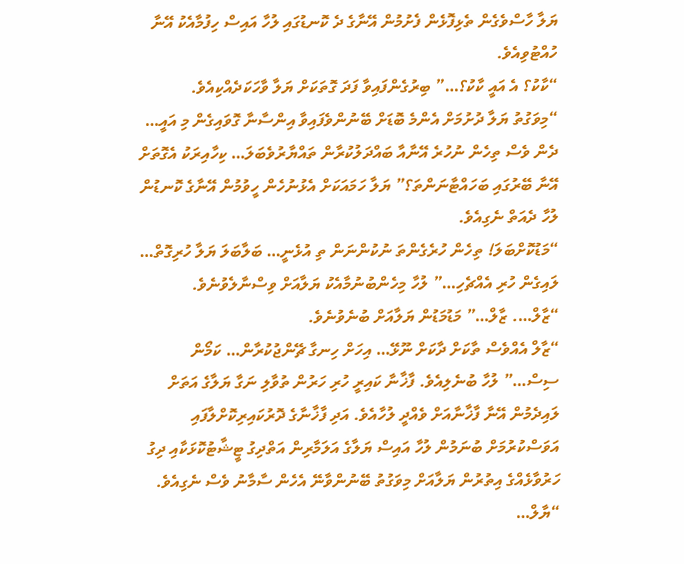ޔަލާ ހާސްވެގެން ތެޅިފޮޅެން ފެށުމުން އޭނާގެ ދެ ކޮނޑުގައި ލުހާ އައިސް ހިފުމާއެކު އޭނާ ހުއްޓުވިއެވެ.
“ކާކު؟ އެ އައީ ކާކު؟…” ބިރުގެންފައިވާ ފަދަ ގޮތަކަށް ޔަލާ ވާހަކަދެއްކިއެވެ.
“މިވަގުތު ޔަލާ ދުށުމަށް އެންމެ ބޮޑަށް ބޭނުންވެފައިވާ އިންސާނާ ގޮވައިގެން މި އައީ… ދެން ވެސް ތިހެން ނުހުރެ އޭނާއާ ބައްދަލުކުރާން ތައްޔާރުވެބަލަ… ކިހާއިރަކު އެގޮތަށް އޭނާ ބޭރުގައި ބަހައްޓާނަންތަ؟” ޔަލާ ހަމައަކަށް އެޅުނުހެން ހީވުމުން އޭނާގެ ކޮނޑުން ލުހާ ދެއަތް ނެގިއެވެ.
“މަޑުކޮށްބަލަ! ތިހެން ހުރެގެންތަ ނުކުންނަން ތި އުޅެނީ… ބަލާބަލަ ޔަލާ ހުރިގޮތް… ލައިގެން ހުރި އެއްޗެހި…” ލުހާ މިހެންބުނުމާއެކު ޔަލާއަށް ވިސްނާލެވުނެވެ.
“ޒާލް…. ޒާލް…” މަޑުމަޑުން ޔަލާއަށް ބުނެވުނެވެ.
“ޒާލް އެއްވެސް ތާކަށް ދާކަށް ނޫޅޭ… އިހަށް ހިނގާ ޗޭންޖުކުރާން… ކަމޯން ސިސް…” ލުހާ ބުނެލިއެވެ. ފާޚާނާ ކައިރީ ހުރި ހަރުން ތުވާލި ނަގާ ޔަލާގެ އަތަށް ލައިދެމުން އޭނާ ފާޚާނާއަށް ވެއްދީ ލުހާއެވެ. އަދި ފާޚާނާގެ ދޮރުކައިރިކޮށްލާފައި އަވަސްކުރުމަށް ބުނަމުން ލުހާ އައިސް ޔަލާގެ އަލަމާރިން އަތްދިގު ޓީޝާޓުކޮޅަކާއި ދިގު ހަރުވާޅެއްގެ އިތުރުން ޔަލާއަށް މިވަގުތު ބޭނުންވާނޭ އެހެން ސާމާނު ވެސް ނެގިއެވެ.
“ޔާލް…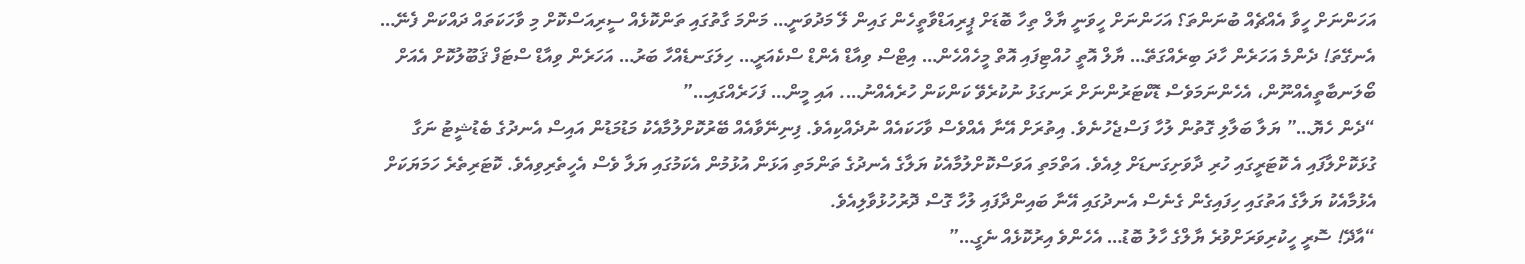އަހަންނަށް ހީވާ އެއްޗެއް ބުނަންތަ؟ އަހަންނަށް ހީވަނީ ޔާލް ތިހާ ބޮޑަށް ޕީރިއަޑްވާތީހެން ގައިން ލޭ މަދުވަނީ… މަންމަ ގާތުގައި ތަންކޮޅެއް ސީރިއަސްކޮށް މި ވާހަކަތައް ދައްކަން ފެނޭ… އެނގޭތަ! ދެންމެ އަހަރެން ހާދަ ބިރެއްގަތޭ… ޔާލް އޮތީ ހުއްޓިފައި އޮތް މީހެއްހެން… އިޓްސް ވިއާޑް އެންޑް ސްކެއަރީ… ހިލަގަނޑެއްހާ ބަރު… އަހަރެން ވިއާޑް ސްޓަފް ޤަބޫލުކޮށް އެއަށް ބޯލަނބާތީއެއްނޫން، އެހެންނަމަވެސް ޑޮކްޓަރުންނަށް ރަނގަޅު ނުކުރެވޭ ކަންކަން ހުރެއެއްނު…. އައި މީން… ފަހަރެއްގައި…”
“ދެން ހެޔޮ…” ޔަލާ ބަލާލި ގޮތުން ލުހާ ފަސްޖެހުނެވެ. އިތުރަށް އޭނާ އެއްވެސް ވާހަކައެއް ނުދެއްކިއެވެ. ފިނިނޭވާއެއް ބޭރުކޮށްލުމާއެކު މަޑުމަޑުން އައިސް އެނދުގެ ބެޑުޝީޓު ނަގާ ގުޅަކޮށްލާފައި އެ ކޮޓަރީގައި ހުރި ދާވަށިގަނޑަށް ލިއެވެ. އަތްމަތި އަވަސްކޮށްލުމާއެކު ޔަލާގެ އެނދުގެ ތަންމަތި އަޅަން އުޅުމުން އެކަމުގައި ޔަލާ ވެސް އެހީތެރިވިއެވެ. ކޮޓަރިތެރެ ހަމަޔަކަށް އެޅުމާއެކު ޔަލާގެ އަތުގައި ހިފައިގެން ގެނެސް އެނދުގައި އޭނާ ބައިންދާފައި ލުހާ ގޮސް ދޮރުހުޅުވާލިއެވެ.
“އާދޭ! ސޮރީ ހީކުރިވަރަށްވުރެ ޔާލްގެ ހާލު ބޮޑު… އެހެންވެ އިރުކޮޅެއް ނެގީ…”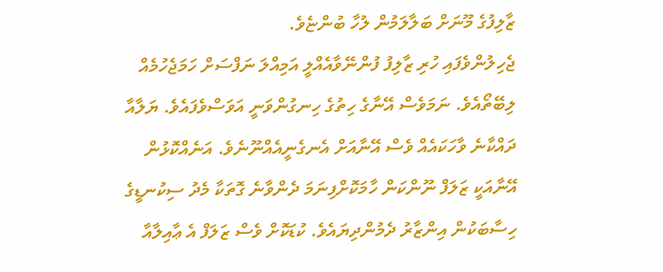ޒާލިފުގެ މޫނަށް ބަލާލަމުން ލުހާ ބުންޏެވެ.
ޖެހިލުންވެފައި ހުރި ޒާލިފު ފުންނޭވާއެއްލީ އަމިއްލަ ނަފްސަށް ހަމަޖެހުމެއް ލިބޭތޯއެވެ. ނަމަވެސް އޭނާގެ ހިތުގެ ހިނގުންވަނީ އަވަސްވެފައެވެ. ޔަލާއާ ދައްކާނެ ވާހަކައެއް ވެސް އޭނާއަށް އެނގެނީއެއްނޫނެވެ. އަނެއްކޮޅުން އޭނާއަކީ ޒަލަފް ނޫންކަން ހާމަކޮށްފިނަމަ ދެންވާނެ ގޮތަކާ މެދު ސިކުނޑީގެ ހިސާބަކުން އިންޒާރު ދެމުންދިޔައެވެ. ކުޑަކޮށް ވެސް ޒަލަފް އެ ޢާއިލާއާ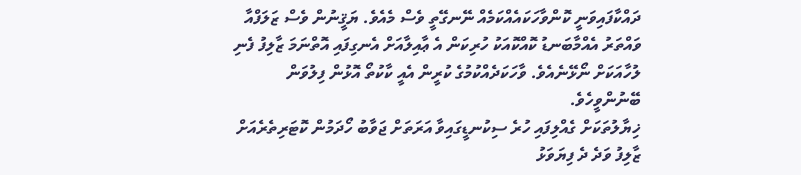ދައްކާފައިވަނީ ކޮންވާހަކައެއްކަމެއް ނޭނގޭތީ ވެސް މެއެވެ. ޔަޤީނުން ވެސް ޒަލަފްއާ ވައްތަރު އެއްމާބަނޑު ކޮއްކޮއަކު ހުރިކަން އެ ޢާއިލާއަށް އެނގިފައި އޮތްނަމަ ޒާލިފު ފެނި ލުހާއަކަށް ނޯޅޭނެއެވެ. ވާހަކަދެއްކުމުގެ ކުރީން އެއީ ކާކުތޯ އޮޅުން ފިލުވަން ބޭނުންވީހެވެ.
ޚިޔާލުތަކަށް ގެއްލިފައި ހުރެ ސިކުނޑީގައިވާ އަރަތަށް ޖަވާބު ހޯދަމުން ކޮޓަރިތެރެއަށް ޒާލިފު ވަދެ ދެ ފިޔަވަޅު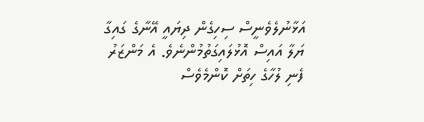އަޅާނުލެވެނީސް ސިހިގެން ދިޔައީ އޭނާގެ ގައިގާ ޔަލާ އައިސް އޮޅުލައިގަތުމުންނެވެ. އެ މަންޒަރު ފެނި ލުހާގެ ހިތަށް ކޮންމެވެސް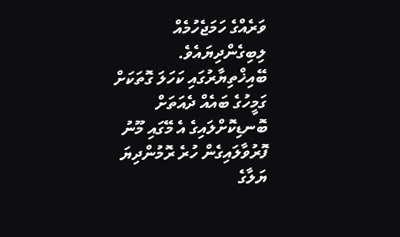ވަރެއްގެ ހަމަޖެހުމެއް ލިބިގެންދިޔައެވެ. ބޭއިޚްތިޔާރުގައި ކަހަލަ ގޮތަކަށް ގަމީހުގެ ބައެއް ދެއަތަށް ބޮނޑިކޮށްލައިގެ އެ މޭގައި މޫނު ފޮރުވާލައިގެން ހުރެ ރޮމުންދިޔަ ޔަލާގެ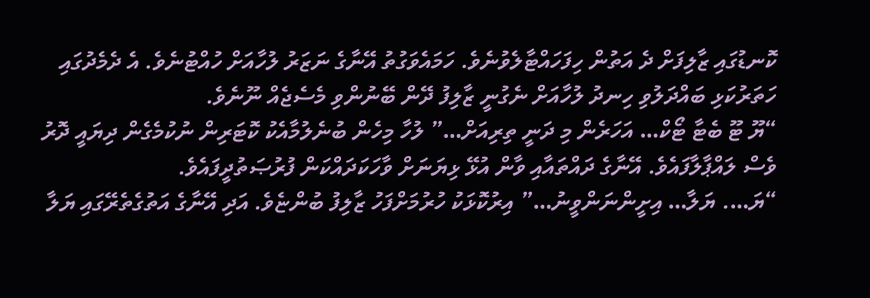ކޮނޑުގައި ޒާލިފަށް ދެ އަތުން ހިފަހައްޓާލެވުނެވެ. ހަމައެވަގުތު އޭނާގެ ނަޒަރު ލުހާއަށް ހުއްޓުނެވެ. އެ ދެމެދުގައި ހަތަރުކަޅި ބައްދަލުވި ހިނދު ލުހާއަށް ނެގުނީ ޒާލިފު ދޭން ބޭނުންވި މެސެޖެއް ނޫނެވެ.
“ޔޫ ޓޫ ބެޓާ ޓޯކް… އަހަރެން މި ދަނީ ތިރިއަށް…” ލުހާ މިހެން ބުނެލުމާއެކު ކޮޓަރިން ނުކުމެގެން ދިޔައީ ދޮރު ވެސް ލައްޕާލާފައެވެ. އޭނާގެ ދައްތައާއި ވާން އުޅޭ ޅިޔަނަށް ވާހަކަދައްކަން ފުރުޞަތުދީފައެވެ.
“ޔަ…. ޔަލާ… އިށީންނަންވީނު…” އިރުކޮޅަކު ހުރުމަށްފަހު ޒާލިފު ބުންޏެވެ. އަދި އޭނާގެ އަތުގެތެރޭގައި ޔަލާ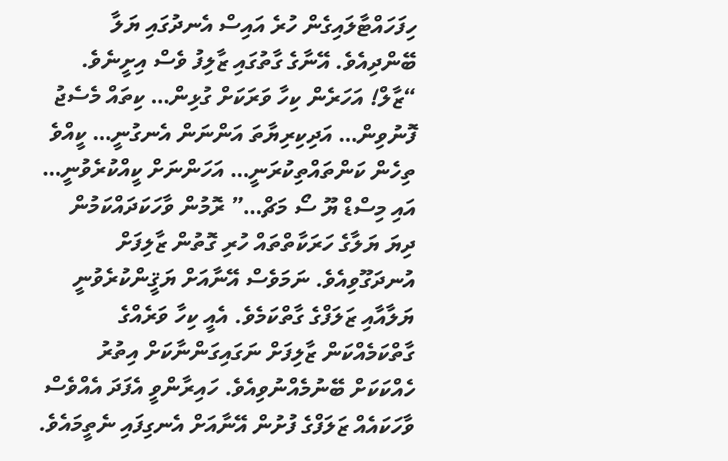ހިފަހައްޓާލައިގެން ހުރެ އައިސް އެނދުގައި ޔަލާ ބޭންދިއެވެ. އޭނާގެ ގާތުގައި ޒާލިފު ވެސް އިށީނެވެ.
“ޒާލް! އަހަރެން ކިހާ ވަރަކަށް ގުޅިން… ކިތައް މެސެޖު ފޮނުވިން… އަދިކިރިޔާތަ އަންނަން އެނގުނީ… ކީއްވެ ތިހެން ކަންތައްތިކުރަނީ… އަހަންނަށް ކީއްކުރެވުނީ… އައި މިސްޑް ޔޫ ސޯ މަޗް…” ރޮމުން ވާހަކަދައްކަމުން ދިޔަ ޔަލާގެ ހަރަކާތްތައް ހުރި ގޮތުން ޒާލިފަށް އުނދަގޫވިއެވެ. ނަމަވެސް އޭނާއަށް ޔަޤީންކުރެވުނީ ޔަލާއާއި ޒަލަފްގެ ގާތްކަމެވެ. އެއީ ކިހާ ވަރެއްގެ ގާތްކަމެއްކަން ޒާލިފަށް ނަގައިގަންނާކަށް އިތުރު ހެއްކަކަށް ބޭނުމެއްނުވިއެވެ. ހައިރާންވީ އެފަދަ އެއްވެސް ވާހަކައެއް ޒަލަފްގެ ފުށުން އޭނާއަށް އެނގިފައި ނެތީމައެވެ.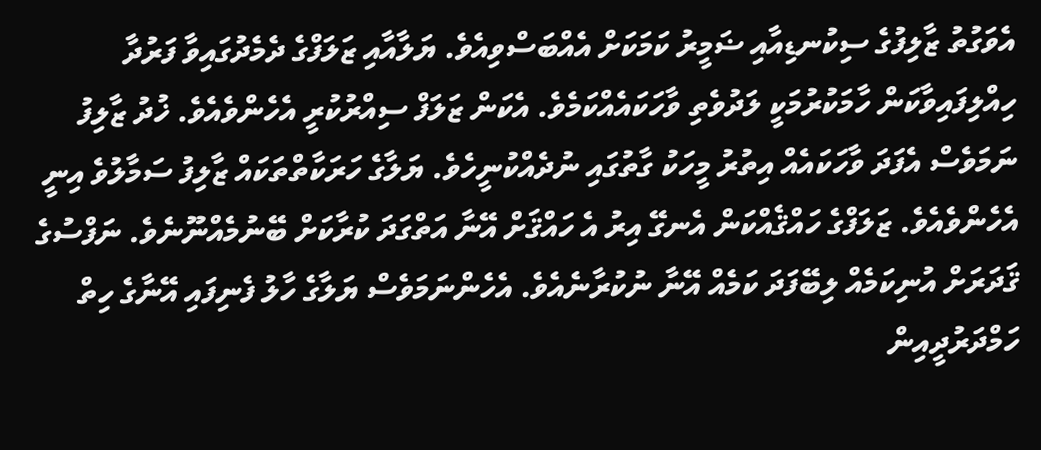އެވަގުތު ޒާލިފުގެ ސިކުނޑިއާއި ޟަމީރު ކަމަކަށް އެއްބަސްވިއެވެ. ޔަލާއާއި ޒަލަފްގެ ދެމެދުގައިވާ ފަރުދާ ހިއްލިފައިވާކަން ހާމަކުރުމަކީ ލަދުވެތި ވާހަކައެއްކަމެވެ. އެކަން ޒަލަފް ސިއްރުކުރީ އެހެންވެއެވެ. ޚުދު ޒާލިފު ނަމަވެސް އެފަދަ ވާހަކައެއް އިތުރު މީހަކު ގާތުގައި ނުދެއްކުނީހެވެ. ޔަލާގެ ހަރަކާތްތަކައް ޒާލިފު ސަމާލުވެ އިނީ އެހެންވެއެވެ. ޒަލަފްގެ ހައްޤެއްކަން އެނގޭ އިރު އެ ހައްޤަށް އޭނާ އަތްގަދަ ކުރާކަށް ބޭނުމެއްނޫނެވެ. ނަފްސުގެ ޤަދަރަށް އުނިކަމެއް ލިބޭފަދަ ކަމެއް އޭނާ ނުކުރާނެއެވެ. އެހެންނަމަވެސް ޔަލާގެ ހާލު ފެނިފައި އޭނާގެ ހިތް ހަމްދަރުދީއިން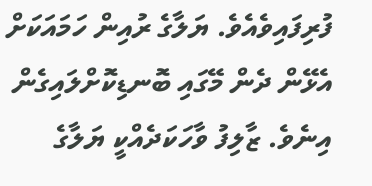ފުރިފައިވެއެވެ. ޔަލާގެ ރުއިން ހަމައަކަށް އެޅޭން ދެން މޭގައި ބޮނޑިކޮށްލައިގެން އިނެވެ. ޒާލިފު ވާހަކަދެއްކީ ޔަލާގެ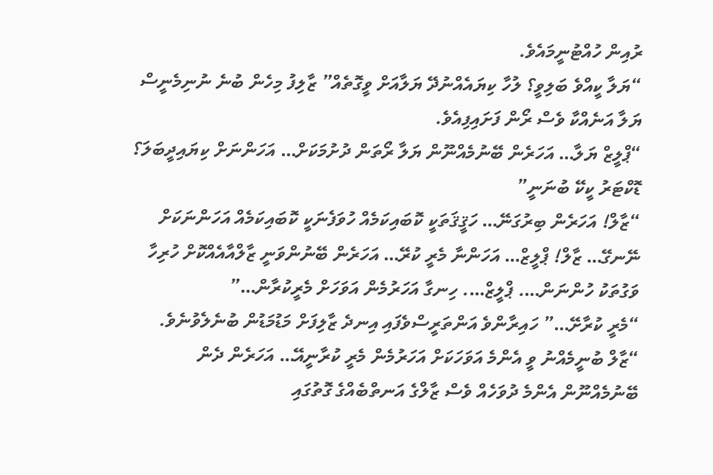ރުއިން ހުއްޓުނީމައެވެ.
“ޔަލާ ކީއްވެ ބަލިވީ؟ ލުހާ ކިޔައެއްނުދޭ ޔަލާއަށް ވީގޮތެއް” ޒާލިފު މިހެން ބުނެ ނުނިމެނީސް ޔަލާ އަނެއްކާ ވެސް ރޯން ފަށައިފިއެވެ.
“ޕްލީޒް ޔަލާ… އަހަރެން ބޭނުމެއްނޫން ޔަލާ ރޯތަން ދުށުމަކަށް… އަހަންނަށް ކިޔައިދީބަލަ؟ ޑޮކްޓަރު ކީކޭ ބުނަނީ”
“ޒާލް! އަހަރެން ބިރުގަނޭ… ހަޤީޤަތަކީ ކޮބައިކަމެއް ހުވަފެނަކީ ކޮބައިކަމެއް އަހަންނަކަށް ނޭނގޭ… ޒާލް! ޕްލީޒް… އަހަންނާ މެރީ ކުރޭ… އަހަރެން ބޭނުންވަނީ ޒާލްއާއެއްކޮށް ހުރިހާ ވަގުތަކު ހުންނަން…. ޕްލީޒް…. ހިނގާ އަހަރުމެން އަވަހަށް މެރީކުރާން…”
“މެރީ ކުރާށޭ…” ހައިރާންވެ އަންތަރީސްވެފައި އިނދެ ޒާލިފަށް މަޑުމަޑުން ބުނެލެވުނެވެ.
“ޒާލް ބުނީމެއްނު ވީ އެންމެ އަވަހަކަށް އަހަރުމެން މެރީ ކުރާނީއޭ… އަހަރެން ދެން ބޭނުމެއްނޫން އެންމެ ދުވަހެއް ވެސް ޒާލްގެ އަނތްބެއްގެ ގޮތުގައި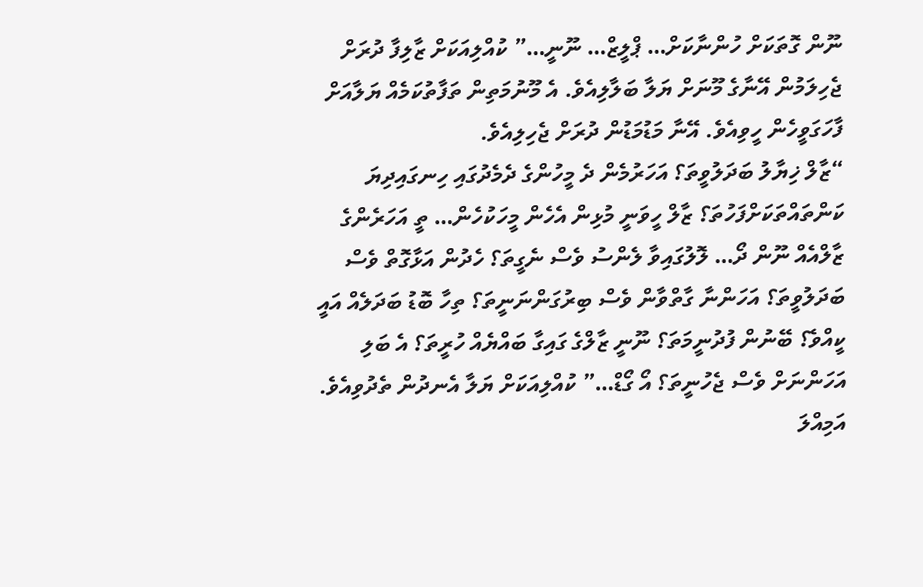ނޫން ގޮތަކަށް ހުންނާކަށް… ޕްލީޒް… ނޫނީ…” ކުއްލިއަކަށް ޒާލިފާ ދުރަށް ޖެހިލަމުން އޭނާގެ މޫނަށް ޔަލާ ބަލާލިއެވެ. އެ މޫނުމަތިން ތަފާތުކަމެއް ޔަލާއަށް ފާހަގަވީހެން ހީވިއެވެ. އޭނާ މަޑުމަޑުން ދުރަށް ޖެހިލިއެވެ.
“ޒާލް ޚިޔާލު ބަދަލުވީތަ؟ އަހަރުމެން ދެ މީހުންގެ ދެމެދުގައި ހިނގައިދިޔަ ކަންތައްތަކަށްފަހުތަ؟ ޒާލް ހީވަނީ މުޅިން އެހެން މީހަކުހެން… ތީ އަހަރެންގެ ޒާލްއެއް ނޫން ދޯ… ލޮލުގައިވާ ލެންސު ވެސް ނެގީތަ؟ ހެދުން އަޅާގޮތް ވެސް ބަދަލުވީތަ؟ އަހަންނާ ގާތްވާން ވެސް ބިރުގަންނަނީތަ؟ ތިހާ ބޮޑު ބަދަލެއް އައީ ކީއްވެ؟ ބޭނުން ފުދުނީމަތަ؟ ނޫނީ ޒާލްގެ ގައިގާ ބައްޔެއް ހުރީތަ؟ އެ ބަލި އަހަންނަށް ވެސް ޖެހުނީތަ؟ އޯ ގޯޑް…” ކުއްލިއަކަށް ޔަލާ އެނދުން ތެދުވިއެވެ. އަމިއްލަ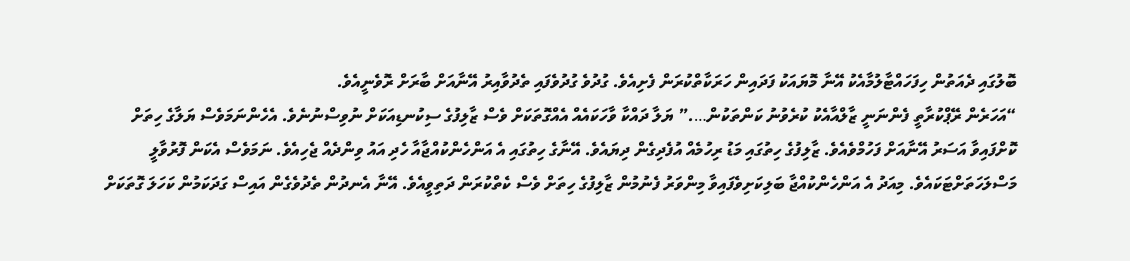ބޮލުގައި ދެއަތުން ހިފަހައްޓާލުމާއެކު އޭނާ މޮޔައަކު ފަދައިން ހަރަކާތްކުރަން ފެށިއެވެ. ގުދުވެ ގުދުވެފައި ތެދުވާއިރު އޭނާއަށް ބާރަށް ރޮވެނީއެވެ.
“އަހަރެން ރޭޕްކުރާތީ ފެންނަނީ ޒާލްއާއެކު ކުރެވުނު ކަންތަކުން….” ޔަލާ ދައްކާ ވާހަކައެއް އެއްގޮތަކަށް ވެސް ޒާލިފުގެ ސިކުނޑިއަކަށް ނުވިސްނުނެވެ. އެހެންނަމަވެސް ޔަލާގެ ހިތަށް ކޮށްފައިވާ އަސަރު އޭނާއަށް ފަހުމްވެއެވެ. ޒާލިފުގެ ހިތުގައި މަޑު ރިހުމެއް އުފެދިގެން ދިޔައެވެ. އޭނާގެ ހިތުގައި އެ އަންހެންކުއްޖާއާ ހެދި އައު ވިންދެއް ޖެހިއެވެ. ނަމަވެސް އެކަން ފޮރުވާލީ މަސްލަހަތަށްޓަކައެވެ. މިއަދު އެ އަންހެންކުއްޖާ ބަލިކަށިވެފައިވާ މިންވަރު ފެނުމުން ޒާލިފުގެ ހިތަށް ވެސް ކެތްކުރަން ދަތިވީއެވެ. އޭނާ އެނދުން ތެދުވެގެން އައިސް ގަދަކަމުން ކަހަލަ ގޮތަކަށް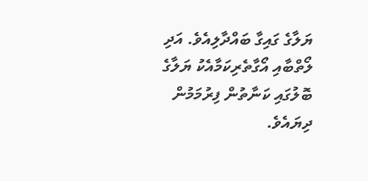ޔަލާގެ ގައިގާ ބައްދާލިއެވެ. އަދި ލޯތްބާއި އޯގާތެރިކަމާއެކު ޔަލާގެ ބޮލުގައި ކަނާތުން ފިރުމަމުން ދިޔައެވެ.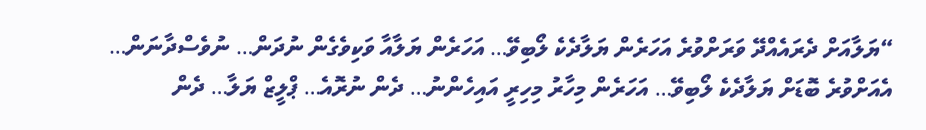“ޔަލާއަށް ދެރައެއްދޭ ވަރަށްވުރެ އަހަރެން ޔަލާދެކެ ލޯބިވޭ… އަހަރެން ޔަލާއާ ވަކިވެގެން ނުދަން… ނުވެސްދާނަން… އެއަށްވުރެ ބޮޑަށް ޔަލާދެކެ ލޯބިވޭ… އަހަރެން މިހާރު މިހިރީ އައިހެންނު… ދެން ނުރޮއެ… ޕްލީޒް ޔަލާ… ދެން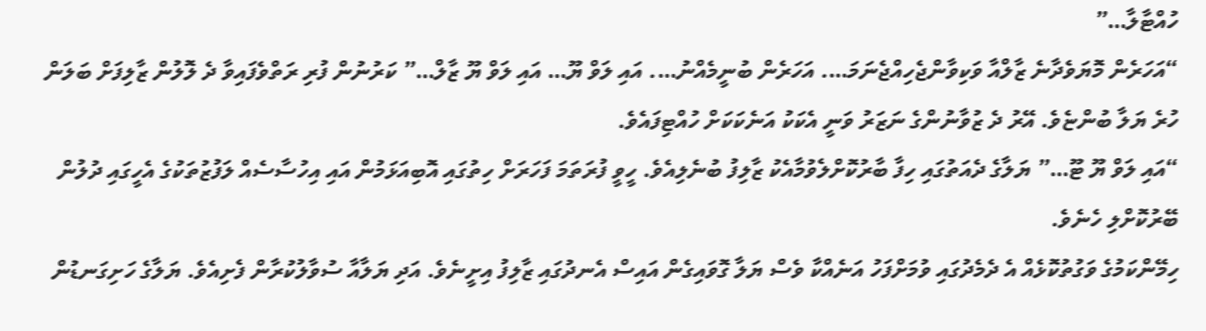ހުއްޓާލާ…”
“އަހަރެން މޮޔަވެދާނެ ޒާލްއާ ވަކިވާންޖެހިއްޖެނަމަ…. އަހަރެން ބުނީމެއްނު…. އައި ލަވް ޔޫ… އައި ލަވް ޔޫ ޒާލް…” ކަރުނުން ފުރި ރަތްވެފައިވާ ދެ ލޮލުން ޒާލިފަށް ބަލަން ހުރެ ޔަލާ ބުންޏެވެ. އޭރު ދެ ޒުވާނުންގެ ނަޒަރު ވަނީ އެކަކު އަނެކަކަށް ހުއްޓިފައެވެ.
“އައި ލަވް ޔޫ ޓޫ…” ޔަލާގެ ދެއަތުގައި ހިފާ ބާރުކޮށްލެވުމާއެކު ޒާލިފު ބުނެލިއެވެ. ހީވީ ފުރަތަމަ ފަހަރަށް ހިތުގައި އޮބިއަޅަމުން އައި އިހުސާސެއް ލަފުޒުތަކުގެ އެހީގައި ދުލުން ބޭރުކޮށްލި ހެނެވެ.
ހިމޭންކަމުގެ ވަގުތުކޮޅެއް އެ ދެމެދުގައި ވުމަށްފަހު އަނެއްކާ ވެސް ޔަލާ ގޮވައިގެން އައިސް އެނދުގައި ޒާލިފު އިށީނެވެ. އަދި ޔަލާއާ ސުވާލުކުރާން ފެށިއެވެ. ޔަލާގެ ހަށިގަނޑުން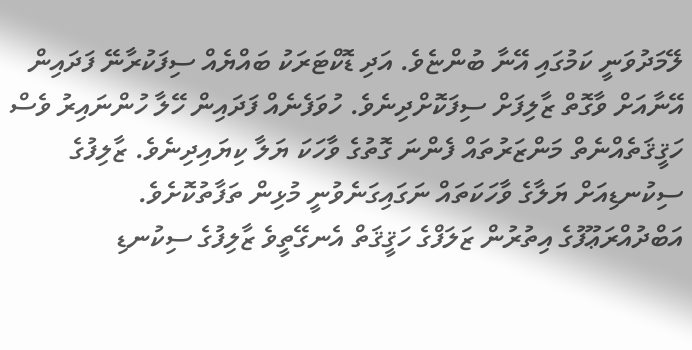ލޭމަދުވަނީ ކަމުގައި އޭނާ ބުންޏެވެ. އަދި ޑޮކްޓަރަކު ބައްޔެއް ސިފަކުރާނޭ ފަދައިން އޭނާއަށް ވާގޮތް ޒާލިފަށް ސިފަކޮށްދިނެވެ. ހުވަފެނެއް ފަދައިން ހޭލާ ހުންނައިރު ވެސް ހަޤީޤަތެއްނެތް މަންޒަރުތައް ފެންނަ ގޮތުގެ ވާހަކަ ޔަލާ ކިޔައިދިނެވެ. ޒާލިފުގެ ސިކުނޑިއަށް ޔަލާގެ ވާހަކަތައް ނަގައިގަނެވުނީ މުޅިން ތަފާތުކޮށެވެ. އަބްދުއްރަޢޫފުގެ އިތުރުން ޒަލަފްގެ ހަޤީޤަތް އެނގޭތީވެ ޒާލިފުގެ ސިކުނޑި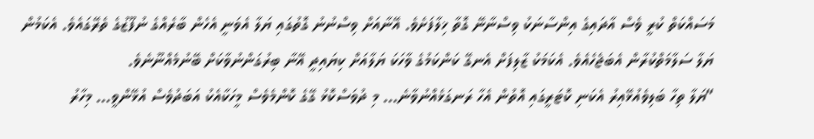މަސައްކަތް ކުރީ ވެސް އާދައިގެ އިންސާނަކު ވިސްނާނޭ ގޮތާ ޚިލާފަށެވެ. އޭނާއަށް ވިސްނުނު ގޮތުގައި ޔަލާ އެވަނީ އެހެން ބާރެއްގެ ނުފޫޒުގެ ތެރޭގައެވެ. އެކަމުން ޔަލާ ސަލާމަތްކުރާން އެބަޖެހެއެވެ. އެކަމަކު ޒާލިފަށް އެނގޭ ކަންކަމުގެ ވާހަކަ ޔަލާއަށް ކިޔައިދީ އޭނާ ބިރުގަންނުވާކަށް ބޭނުމެއްނޫނެވެ.
“ޔަލާ ތިހާ ބަލިވެއުޅޭއިރު އެކަނި ކޮޓަރީގައި އޮތުން އެހާ ރަނގަޅެއްނުވާނެ… މި ދުވަސްކޮޅު ގޭގެ ކޮންމެވެސް މީހަކާއެކު އަބަދުވެސް އުޅޭންވީ… މިހާރު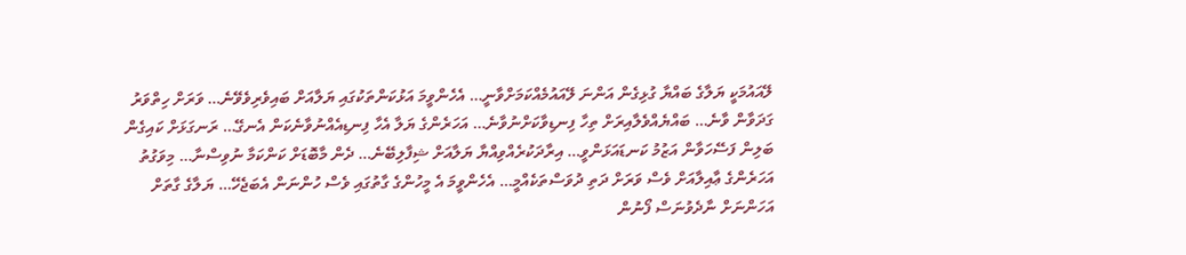ލޭއައުމަކީ ޔަލާގެ ބައްޔާ ގުޅިގެން އަންނަ ލޭއައުމެއްކަމަށްވާނީ… އެހެންވީމަ އަޅުކަންތަކުގައި ޔަލާއަށް ބައިވެރިވެވޭނެ… ވަރަށް ހިތްވަރު ގަދަވާން ވާނެ… ބައްޔެއްވެލާއިރަށް ތިހާ ފިނޑިވާކަށްނުވާނެ… އަހަރެންގެ ޔަލާ އެހާ ފިނޑިއެއްނުވާނެކަން އެނގޭ… ރަނގަޅަށް ކައިގެން ބަލިން ފަސޭހަވާން އަޒުމު ކަނޑައަޅަންވީ… އިރާދަކުރެއްވިއްޔާ ޔަލާއަށް ޝިފާލިބޭނެ… ދެން މާބޮޑަށް ކަންކަމާ ނުވިސްނާ… މިވަގުތު އަހަރެންގެ ޢާއިލާއަށް ވެސް ވަރަށް ދަތި ދުވަސްތަކެއްމީ… އެހެންވީމަ އެ މީހުންގެ ގާތުގައި ވެސް ހުންނަން އެބަޖެހޭ… ޔަލާގެ ގާތަށް އަހަންނަށް ނާދެވުނަސް ފޯނުން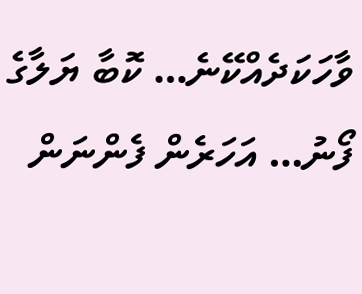ވާހަކަދެއްކޭނެ… ކޮބާ ޔަލާގެ ފޯނު… އަހަރެން ފެންނަން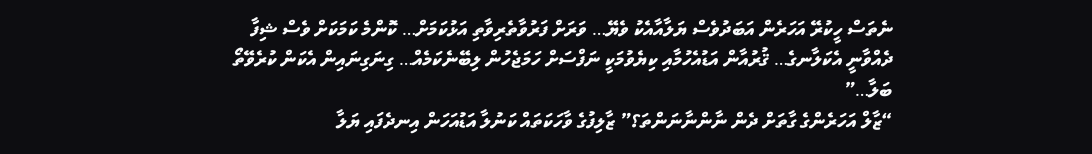ނެތަސް ހީކުރޭ އަހަރެން އަބަދުވެސް ޔަލާއާއެކު ވެޔޭ… ވަރަށް ފަރުވާތެރިވާތި އަޅުކަމަށް… ކޮންމެ ކަމަކަށް ވެސް ޝިފާ ދެއްވާނީ އެކަލާނގެ… ޤުރުއާން އަޑުއެހުމާއި ކިޔެވުމަކީ ނަފްސަށް ހަމަޖެހުން ލިބޭނެކަމެއް… ގިނަގިނައިން އެކަން ކުރެވޭތޯ ބަލާ…”
“ޒާލް އަހަރެންގެ ގާތަށް ދެން ނާންނާނަންތަ؟” ޒާލިފުގެ ވާހަކަތައް ކަނުލާ އަޑުއަހަން އިނދެފައި ޔަލާ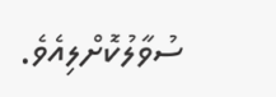ސުވާލުކޮށްލިއެވެ.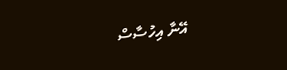އޭނާ އިހުސާސް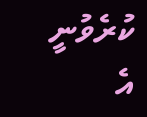ކުރެވުނީ އެ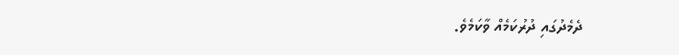ދެމެދުގައި ދުރުކަމެއް ވާކަމެވެ.